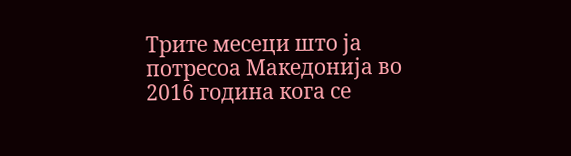Трите месеци што ја потресоа Македонија во 2016 година кога се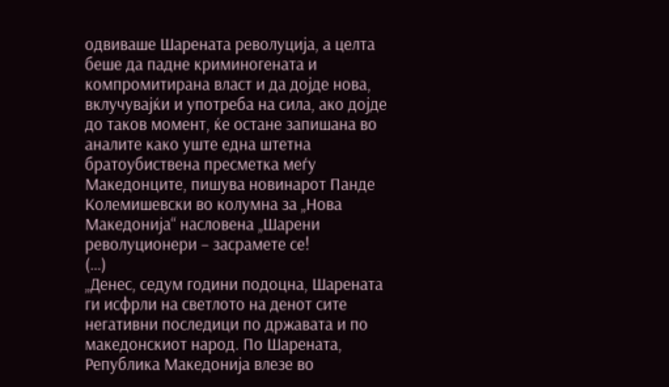одвиваше Шарената револуција, а целта беше да падне криминогената и компромитирана власт и да дојде нова, вклучувајќи и употреба на сила, ако дојде до таков момент, ќе остане запишана во аналите како уште една штетна братоубиствена пресметка меѓу Македонците, пишува новинарот Панде Колемишевски во колумна за „Нова Македонија“ насловена „Шарени револуционери – засрамете се!
(…)
„Денес, седум години подоцна, Шарената ги исфрли на светлото на денот сите негативни последици по државата и по македонскиот народ. По Шарената, Република Македонија влезе во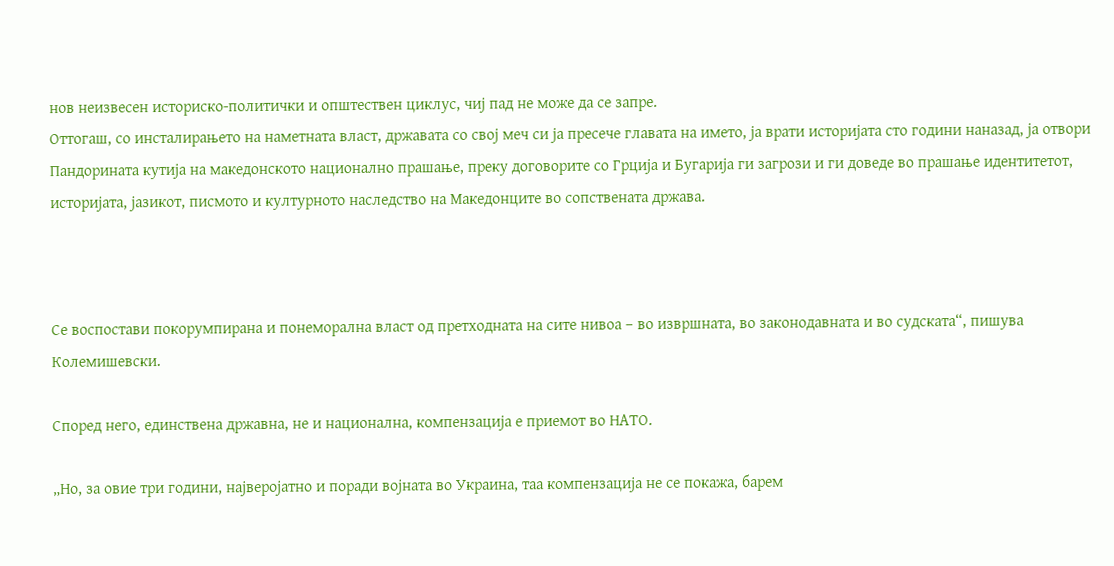нов неизвесен историско-политички и општествен циклус, чиј пад не може да се запре.
Оттогаш, со инсталирањето на наметната власт, државата со свој меч си ја пресече главата на името, ја врати историјата сто години наназад, ја отвори Пандорината кутија на македонското национално прашање, преку договорите со Грција и Бугарија ги загрози и ги доведе во прашање идентитетот, историјата, јазикот, писмото и културното наследство на Македонците во сопствената држава.



Се воспостави покорумпирана и понеморална власт од претходната на сите нивоа – во извршната, во законодавната и во судската“, пишува Колемишевски.

Според него, единствена државна, не и национална, компензација е приемот во НАТО.

„Но, за овие три години, најверојатно и поради војната во Украина, таа компензација не се покажа, барем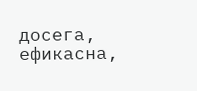досега, ефикасна,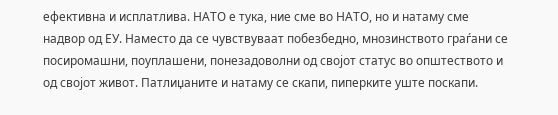ефективна и исплатлива. НАТО е тука, ние сме во НАТО, но и натаму сме надвор од ЕУ. Наместо да се чувствуваат побезбедно, мнозинството граѓани се посиромашни, поуплашени, понезадоволни од својот статус во општеството и од својот живот. Патлиџаните и натаму се скапи, пиперките уште поскапи.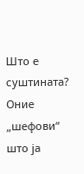Што е суштината? Оние „шефови“ што ја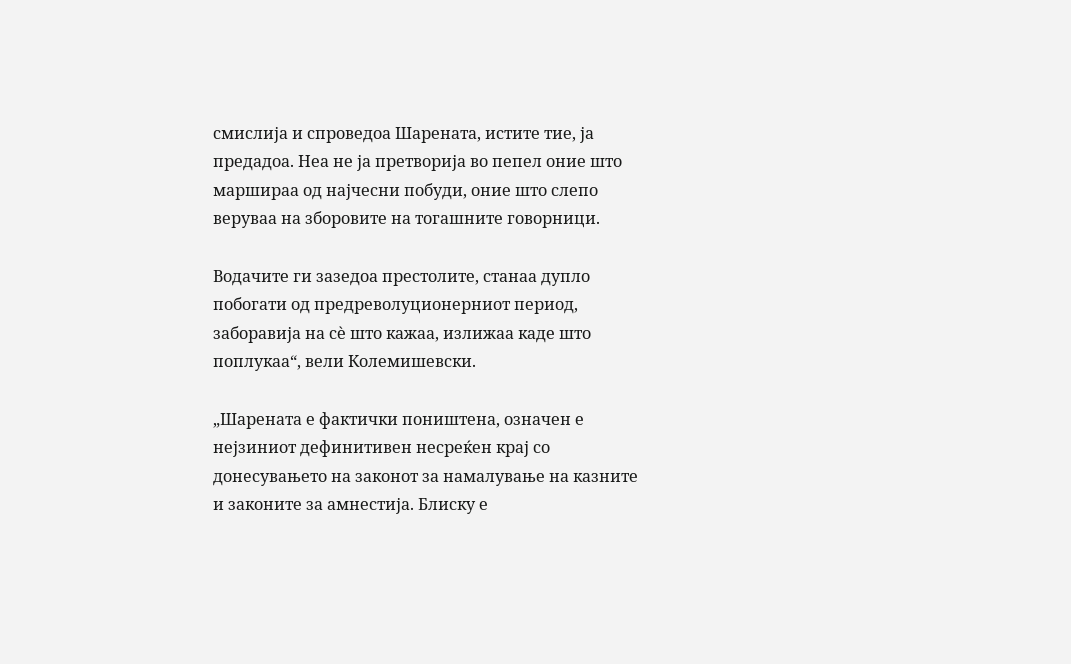смислија и спроведоа Шарената, истите тие, ја предадоа. Неа не ја претворија во пепел оние што маршираа од најчесни побуди, оние што слепо веруваа на зборовите на тогашните говорници.

Водачите ги зазедоа престолите, станаа дупло побогати од предреволуционерниот период, заборавија на сѐ што кажаа, излижаа каде што поплукаа“, вели Колемишевски.

„Шарената е фактички поништена, означен е нејзиниот дефинитивен несреќен крај со донeсувањето на законот за намалување на казните и законите за амнестија. Блиску е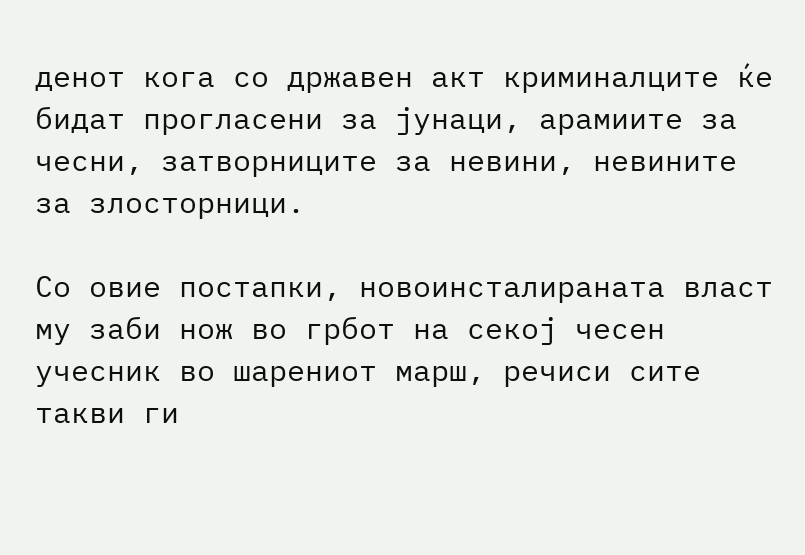денот кога со државен акт криминалците ќе бидат прогласени за јунаци, арамиите за чесни, затворниците за невини, невините за злосторници.

Со овие постапки, новоинсталираната власт му заби нож во грбот на секој чесен учесник во шарениот марш, речиси сите такви ги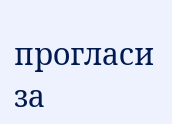прогласи за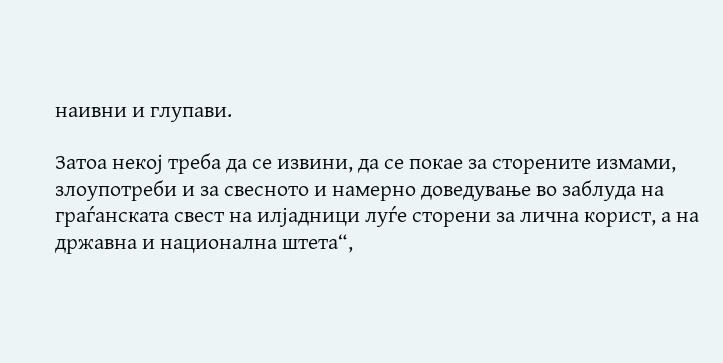наивни и глупави.

Затоа некој треба да се извини, да се покае за сторените измами, злоупотреби и за свесното и намерно доведување во заблуда на граѓанската свест на илјадници луѓе сторени за лична корист, а на државна и национална штета“,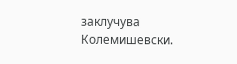заклучува Колемишевски.